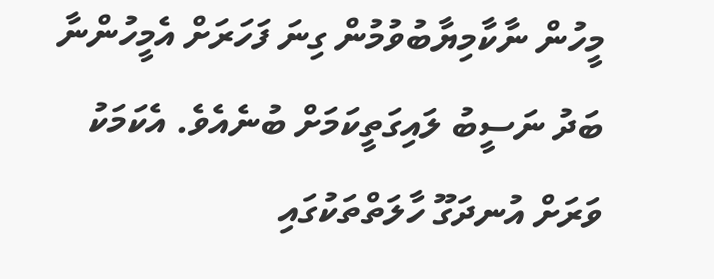މީހުން ނާކާމިޔާބުވުމުން ގިނަ ފަހަރަށް އެމީހުންނާ ބަދު ނަސީބު ލައިގަތީކަމަށް ބުނެއެވެ. އެކަމަކު ވަރަށް އުނދަގޫ ހާލަތްތަކުގައި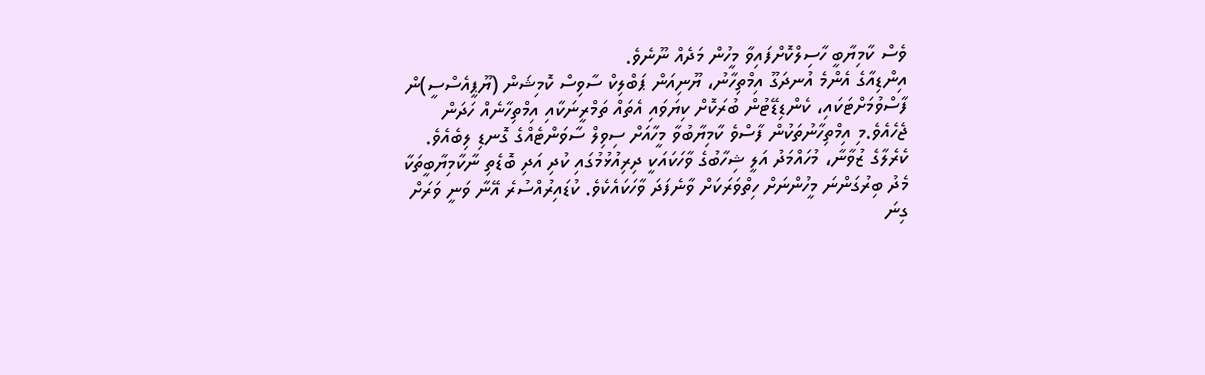ވެސް ކާމިޔާބީ ހާސިލްކޮށްފައިވާ މީހުން މަދެއް ނޫނެވެ.
އިންޑިއާގެ އެންމެ އުނދަގޫ އިމްތިހާނު، ޔޫނިއަން ޕަބްލިކް ސާވިސް ކޮމިޝަން (ޔޫޕީއެސްސީ)ން ފާސްވުމަށްޓަކައި، ކެންޑިޑޭޓުން ބުރަކޮށް ކިޔަވައި އެތައް ތަމްރީނަކާއި އިމްތިހާނެއް ހަދަން ޖެހެއެވެ.މި އިމްތިހާނުތަކުން ފާސްވެ ކާމިޔާބުވާ މީހާއަށް ސިވިލް ސާވަންޓެއްގެ ގޮނޑި ލިބެއެވެ.
ކެރެލާގެ ޒުވާނާ، މުހައްމަދު އަލީ ޝިހާބުގެ ވާހަކައަކީ ދިރިއުޅުމުގައި ކުދި އަދި ބޮޑެތި ނާކާމިޔާބީތަކާ މެދު ބިރުގަންނަ މީހުންނަށް ހިތްވަރަކަށް ވާނެފަދަ ވާހަކައެކެވެ. ކުޑައިރުއްސުރެ އޭނާ ވަނީ ވަރަށް ގިނަ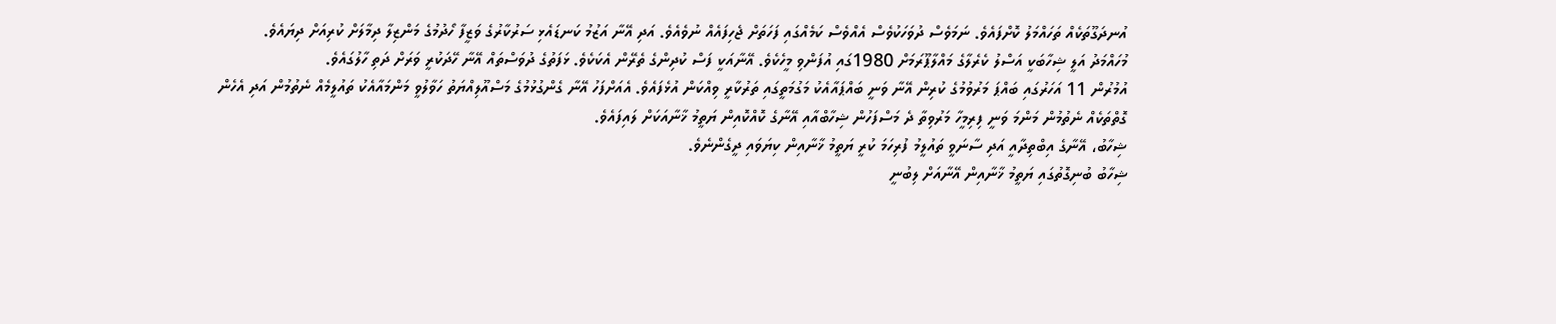އުނދަގޫތަކެއް ތަހައްމަލު ކޮށްފައެވެ. ނަމަވެސް ދުވަހަކުވެސް އެއްވެސް ކަމެއްގައި ފަހަތަށް ޖެހިފައެއް ނުވެއެވެ. އަދި އޭނާ އަޒުމު ކަނޑައެޅި ސަރުކާރުގެ ވަޒީފާ ހޯދުމުގެ މަންޒިލާ ދިމާލަށް ކުރިއަށް ދިޔައެވެ.
މުހައްމަދު އަލީ ޝިހާބަކީ އަސްލު ކެރެލާގެ މައްލާޕޫރަމަށް 1980ގައި އުފަންވި މީހެކެވެ. އޭނާއަކީ ފަސް ކުދިންގެ ތެރޭން އެކަކެވެ. ޅަފަތުގެ ދުވަސްތައް އޭނާ ހޭދަކުރީ ވަރަށް ދަތި ހާލުގައެވެ.
އުމުރުން 11 އަހަރުގައި ބައްޕަ މަރުވުމުގެ ކުރިން އޭނާ ވަނީ ބައްޕައާއެކު މަގުމަތީގައި ތަރުކާރީ ވިއްކަން އުޅެފައެވެ. އެއަށްފަހު އޭނާ ގެންގުޅުމުގެ މަސްއޫލިއްޔަތު ހަވާލުވީ މަންމައާއެކު ތައުލީމެއް ނެތުމުން އަދި އެހެން ގޮތްތަކެއް ނެތުމުން މަންމަ ވަނީ ފިރިމީހާ މަރުވިތާ ދެ މަސްފަހުން ޝިހާބްއާއި އޭނާގެ ކޮއްކޮއިން ޔަތީމު ޚާނާއަކަށް ލައިފައެވެ.
ޝިހާބު، އޭނާގެ އިބްތިދާއީ އަދި ސާނަވީ ތައުލީމު ފުރިހަމަ ކުރީ ޔަތީމު ޚާނާއިން ކިޔަވައި ދީގެންނެވެ.
ޝިހާބު ބުނިގޮތުގައި ޔަތީމު ޚާނާއިން އޭނާއަށް ލިބުނީ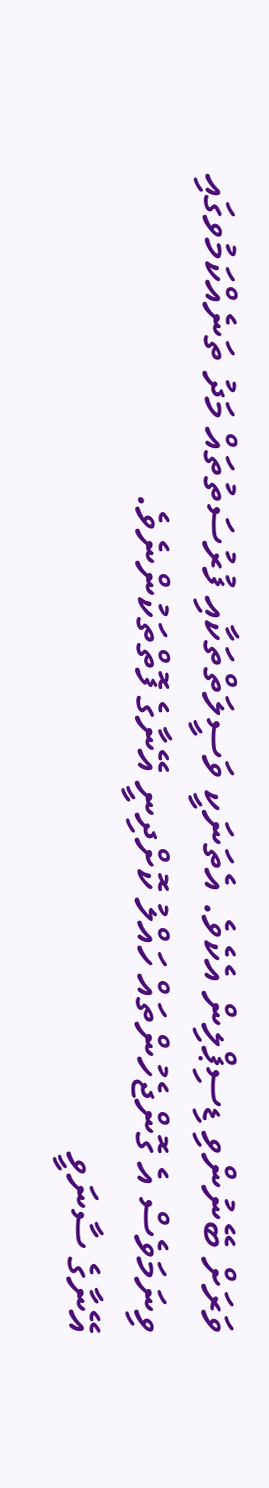ވަރަށް ބޭނުންވި ޑިސިޕްލިން އެކެވެ. އެތަނަކީ ވަސީލަތްތަކާއި ފުރުސަތުތައް މަދު ތަނެއްކަމުވގައި ވިނަމަވެސް އެ ގޮންޖެހުންތައް ހައްލު ކޮށްދިނީ އޭނާގެ ފޮތްތަކުންނެވެ.
އޭނާގެ ސާނަވީ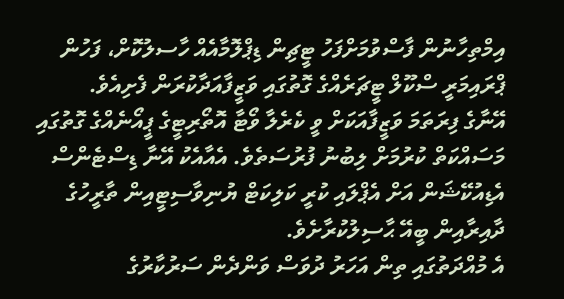އިމްތިހާނުން ފާސްވުމަށްފަހު ޓީޗިން ޑިޕްލޮމާއެއް ހާސލުކޮށް، ފަހުން ޕްރައިމަރީ ސްކޫލް ޓީޗަރެއްގެ ގޮތުގައި ވަޒީފާއަދާކުރަން ފެށިއެވެ.
އޭނާގެ ފިރަތަމަ ވަޒީފާއަކަށް ވީ ކެރެލާ ވޯޓާ އޮތޯރިޓީގެ ޕީއޯނެއްގެ ގޮތުގައި މަސައްކަތް ކުރުމަށް ލިބުނު ފުރުސަތެވެ. އެއާއެކު އޭނާ ޑިސްޓެންސް އެޑިއުކޭޝަން އަށް އެޕްލައި ކުރީ ކަލިކަޓް ޔުނިވާސިޓީއިން ތާރީހުގެ ދާއިރާއިން ބީއޭ ޙާސިލުކުރާށެވެ.
އެ މުއްދަތުގައި ތިން އަހަރު ދުވަސް ވަންދެން ސަރުކާރުގެ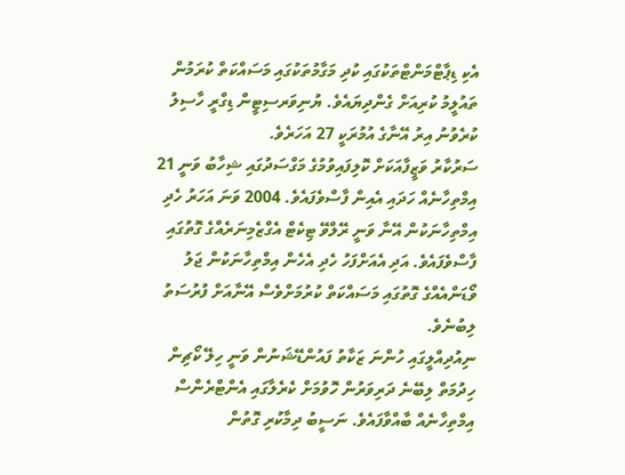އެކި ޑިޕާޓްމަންޓްތަކުގައި ކުދި މަގާމުތަކުގައި މަސައްކަތް ކުރަމުން ތައުލީމު ކުރިއަށް ގެންދިޔައެވެ. ޔުނިވަރސިޓީން ޑިގްރީ ހާސިލު ކުރެވުނު އިރު އޭނާގެ އުމުރަކީ 27 އަހަރެވެ.
ސަރުކާރު ވަޒީފާއަކަށް ކޮލިފައިވުމުގެ މަގްސަދުގައި ޝިހާބު ވަނީ 21 އިމްތިހާނެއް ހަދައި އެއިން ފާސްވެފައެވެ. 2004 ވަނަ އަހަރު ހެދި އިމްތިހާނަކުން އޭނާ ވަނީ ރޭލްވޭ ޓިކެޓް އެގްޒެމިނަރެއްގެ ގޮތުގައި ފާސްވެފައެވެ. އަދި އެއަށްފަހު ހެދި އެހެން އިމްތިހާނަކުން ޖަލު ވޯޑަންއެއްގެ ގޮތުގައި މަސައްކަތް ކުރުމަށްވެސް އޭނާއަށް ފުރުސަތު ލިބުނެވެ.
ނިއުދިއްލީގައި ހުންނަ ޒަކާތު ފައުންޑޭޝަނުން ވަނީ ހިލޭ ކޯޗިން ހިދުމަތް ލިބޭނެ ދަރިވަރުން ހޮވުމަށް ކެރެލާގައި އެންޓްރެންސް އިމްތިހާނެއް ބާއްވާފައެވެ. ނަސީބު ދިމާކުރި ގޮތުން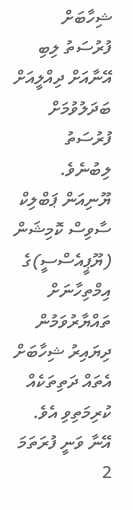ޝިހާބަށް ފުރުސަތު ލިބި އޭނާއަށް ދިއްލީއަށް ބަދަލުވުމަށް ފުރުސަތު ލިބުނެވެ.
ޔޫނިއަން ޕަބްލިކް ސާވިސް ކޮމިޝަން (ޔޫޕީއެސްސީ)ގެ އިމްތިހާނަށް ތައްޔާރުވަމުން ދިޔައިރު ޝިހާބަށް އެތައް ދަތިތަކެއް ކުރިމަތިވި އެވެ. އޭނާ ވަނީ ފުރަތަމަ 2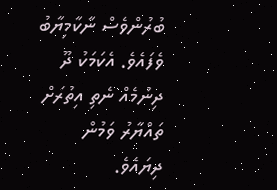ބުރުންވެސް ނާކާމިޔާބު ވެފައެވެ. އެކަމަކު ދޫ ދިނުމެއް ނެތި އިތުރަށް ތައްޔާރު ވަމުން ދިޔައެވެ.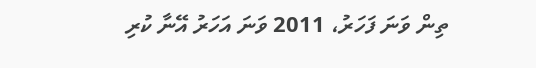ތިން ވަނަ ފަހަރު، 2011 ވަނަ އަހަރު އޭނާ ކުރި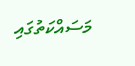މަސައްކަތުގައި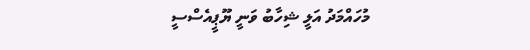މުހައްމަދު އަލީ ޝިހާބު ވަނީ ޔޫޕީއެސްސީ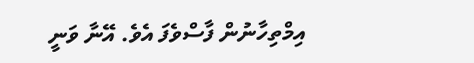އިމްތިހާނުން ފާސްވެފަ އެވެ. އޭނާ ވަނީ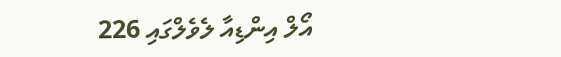އޯލް އިންޑިއާ ލެވެލްގައި 226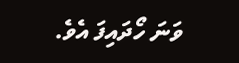ވަނަ ހޯދައިފަ އެވެ.